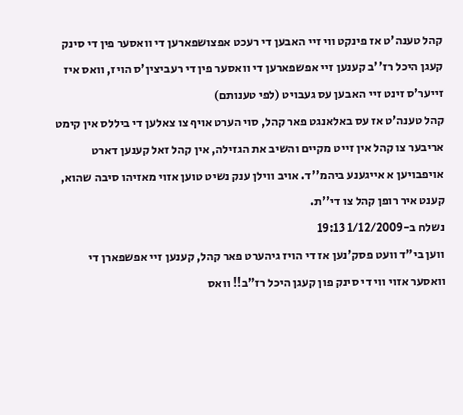קהל טענה'ט אז פינקט ווי זיי האבען די רעכט אפצושפארען די וואסער פין די סינק קעגן היכל רז''ב קענען זיי אפשפארען די וואסער פין די רעביצין'ס הויז, וואס איז זייער'ס זינט זיי האבען עס געבויט (לפי טענותם)
קהל טענה'ט אז עס באלאנגט פאר קהל, סוי הערט אויף צו צאלען די ביללס אין קימט אריבער צו קהל אין זייט מקיים והשיב את הגזילה, אין קהל זאל קענען דארט אויפבויען א אייגענע ביהמ''ד. אויב ווילן ענק נשיט טוען אזוי מאזיהו סיבה שהוא, קענט איר רופן קהל צו די''ת.
נשלח ב-1/12/2009 19:13
ווען בי"ד וועט פסק'נען אז די הויז גיהערט פאר קהל, קענען זיי אפשפארן די וואסער אזוי ווי די סינק פון קעגן היכל רז"ב!! וואס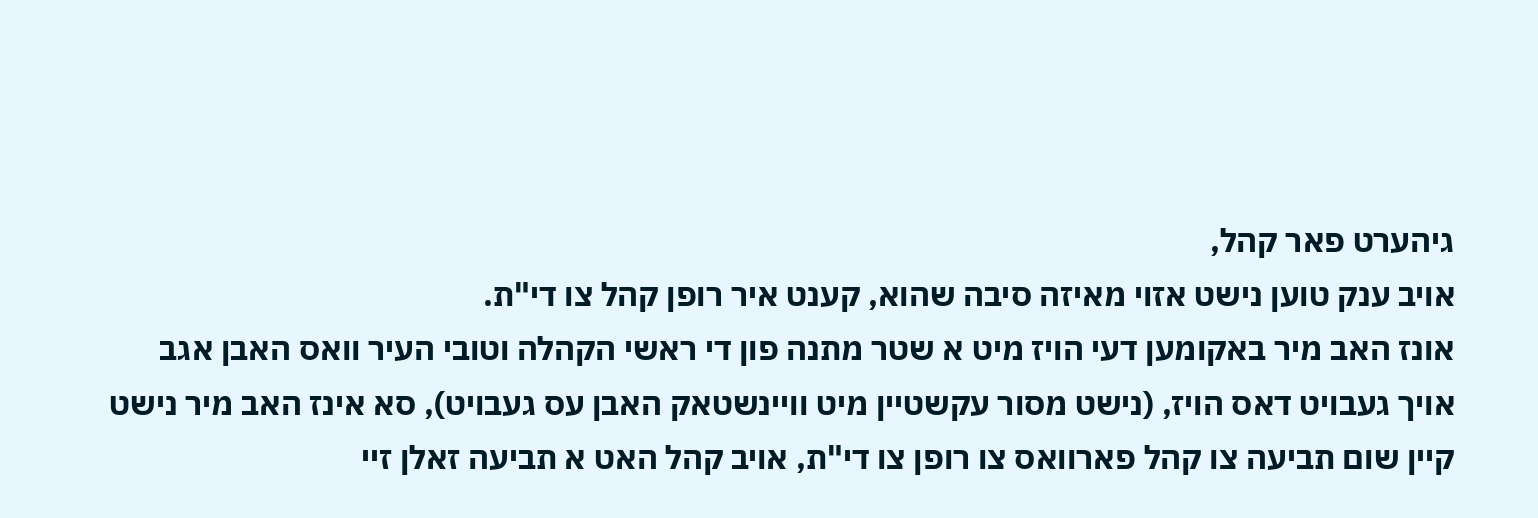גיהערט פאר קהל,
אויב ענק טוען נישט אזוי מאיזה סיבה שהוא, קענט איר רופן קהל צו די"ת.
אונז האב מיר באקומען דעי הויז מיט א שטר מתנה פון די ראשי הקהלה וטובי העיר וואס האבן אגב אויך געבויט דאס הויז, (נישט מסור עקשטיין מיט וויינשטאק האבן עס געבויט), סא אינז האב מיר נישט קיין שום תביעה צו קהל פארוואס צו רופן צו די"ת, אויב קהל האט א תביעה זאלן זיי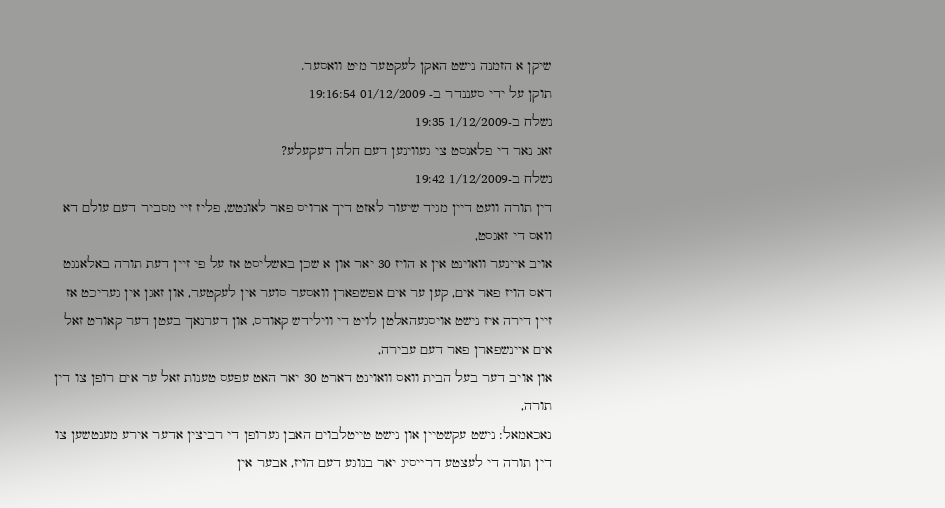שיקן א הזמנה נישט האקן לעקטער מיט וואסער.
תוקן על ידי סעננדר ב- 01/12/2009 19:16:54
נשלח ב-1/12/2009 19:35
זאג נאר די פלאנסט צי געווינען דעם חלה דעקעלע?
נשלח ב-1/12/2009 19:42
דין תורה וועט דיין מגיד שיעור לאזט דיך ארויס פאר לאונטש, פליז זיי מסביר דעם עולם דא וואס די זאגסט,
אויב איינער וואוינט אין א הויז 30 יאר און א שכן באשליסט אז על פי זיין דעת תורה באלאנגט דאס הויז פאר אים, קען ער אים אפשפארן וואסער סוער אין לעקטער, און זאגן אין געריכט אז זיין דירה איז נישט אויסגעהאלטן לויט די ווילידש קאודס, און דערנאך בעטן דער קאורט זאל אים איינשפארן פאר דעם עבירה,
און אויב דער בעל הבית וואס וואוינט דארט 30 יאר האט עפעס טענות זאל ער אים רופן צו דין תורה,
נאכאמאל: נישט עקשטיין און נישט טייטלבוים האבן גערופן די רביצין אדער אירע מענטשען צו דין תורה די לעצטע דרייסיג יאר בנוגע דעם הויז, אבער אין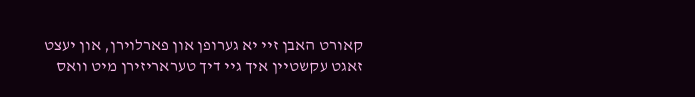קאורט האבן זיי יא גערופן און פארלוירן, און יעצט זאגט עקשטיין איך גיי דיך טעראריזירן מיט וואס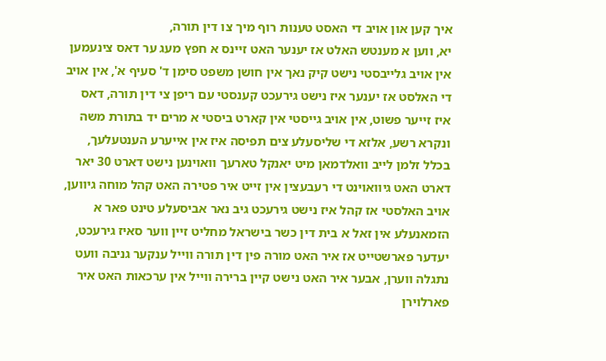איך קען און אויב די האסט טענות רוף מיך צו דין תורה,
יא, ווען א מענטש האלט אז יענער האט זיינס א חפץ מעג ער דאס צינעמען אין אויב גלייבסטי נישט קיק נאך אין חושן משפט סימן ד' סעיף א', אין אויב די האלסט אז יענער איז נישט גירעכט קענסטי עם ריפן צי דין תורה, דאס איז זייער פשוט, אין אויב גייסטי אין קארט ביסטי א מרים יד בתורת משה ונקרא רשע, אלזא די שליסעלע צים תפיסה איז אין אייערע הענטעלעך, בכלל זלמן לייב וואלדמאן מיט יאנקל טארעך וואוינען נישט דארט 30 יאר דארט האט גיוואוינט די רעבעצין אין זייט איר פטירה האט קהל מוחה גיווען, אויב האלסטי אז קהל איז נישט גירעכט גיב נאר אביסעלע טינט פאר א הזמאנעלע אין זאל א בית דין כשר בישראל מחליט זיין ווער סאיז גירעכט, יעדער פארשטייט אז איר האט מורה פין דין תורה ווייל ענקער גניבה וועט נתגלה ווערן, אבער איר האט נישט קיין ברירה ווייל אין ערכאות האט איר פארלוירן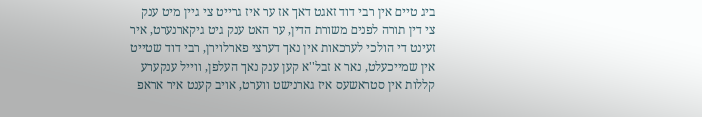ביג טיים אין רבי דוד זאגט דאך אז ער איז גרייט צי גיין מיט ענק צי דין תורה לפנים משורת הדין, ער האט ענק גיט גיקארנערט, איר זעינט די הולכי לערכאות אין נאך דערצי פארלוירן, רבי דוד שטייט אין שמייכעלט, נאר א זבל''א קען ענק נאך העלפן, ווייל ענקערע קללות אין סטראשעס איז גארנישט ווערט, אויב קענט איר אראפ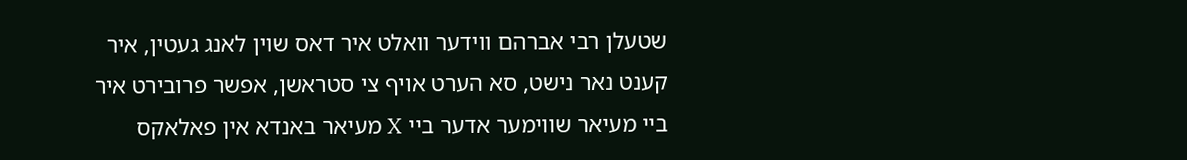שטעלן רבי אברהם ווידער וואלט איר דאס שוין לאנג געטין, איר קענט נאר נישט, סא הערט אויף צי סטראשן, אפשר פרובירט איר ביי מעיאר שווימער אדער ביי X מעיאר באנדא אין פאלאקס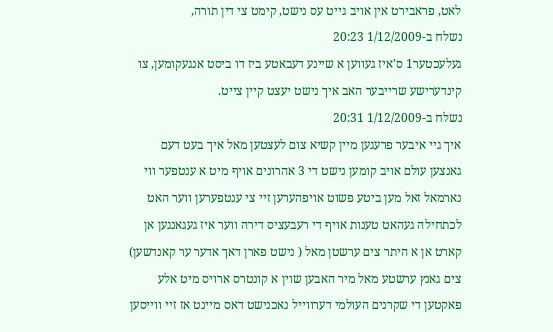לאט, פראבירט אין אויב גייט עס נישט, קימט צי דין תורה,
נשלח ב-1/12/2009 20:23
געלעכטער1 ס'איז געווען א שיינע דעבאטע ביז דו ביסט אנגעקומען, צו קינדערישע שרייבער האב איך נישט יעצט קיין צייט.
נשלח ב-1/12/2009 20:31
איך גיי איבער פרעגען מיין קשיא צום לעצטען מאל איך בעט דעם גאנצען עולם אויב קומען נישט די 3 אהרונים אויף מיט א ענטפער ווי נארמאל זאל מען ביטע פשוט אויפהערען זיי צי ענטפערען ווער האט לכתחילה געהאט טענות אויף די רעבעציס דירה ווער איז געגאנגען אן קארט אן א היתר צים ערשטן מאל ( נישט פארן דאך אדער ער קאנדשען) צים גאנץ ערשטע מאל מיר האבען שוין א קונטרס ארויס מיט אלע פאקטען די שקרנים העולמי דערווייל נאכנישט דאס מיינט אז זיי ווייסען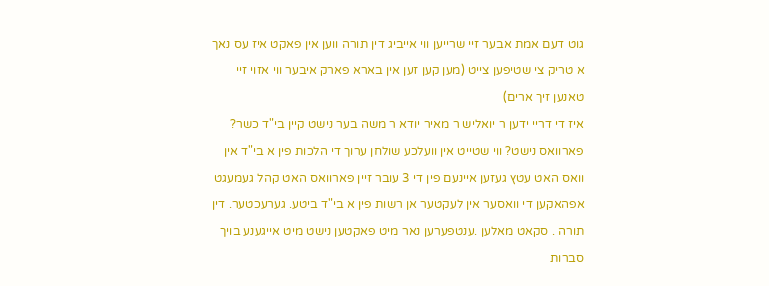גוט דעם אמת אבער זיי שרייען ווי אייביג דין תורה ווען אין פאקט איז עס נאך א טריק צי שטיפען צייט (מען קען זען אין בארא פארק איבער ווי אזוי זיי טאנען זיך ארים)
איז די דריי ידען ר יואליש ר מאיר יודא ר משה בער נישט קיין בי"ד כשר? פארוואס נישט? ווי שטייט אין וועלכע שולחן ערוך די הלכות פין א בי"ד אין וואס האט עטץ געזען איינעם פין די 3 עובר זיין פארוואס האט קהל געמעגט אפהאקען די וואסער אין לעקטער אן רשות פין א בי"ד ביטע. גערעכטער. דין תורה . סקאט מאלען .ענטפערען נאר מיט פאקטען נישט מיט אייגענע בויך סברות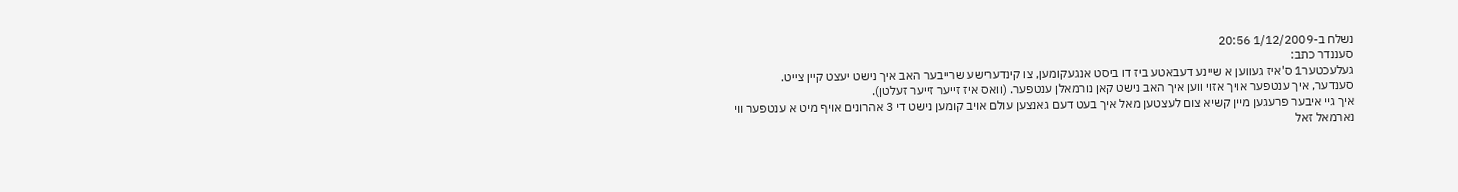נשלח ב-1/12/2009 20:56
סעננדר כתב:
געלעכטער1 ס'איז געווען א שיינע דעבאטע ביז דו ביסט אנגעקומען, צו קינדערישע שרייבער האב איך נישט יעצט קיין צייט.
סענדער, איך ענטפער אויך אזוי ווען איך האב נישט קאן נורמאלן ענטפער. (וואס איז זייער זייער זעלטן).
איך גיי איבער פרעגען מיין קשיא צום לעצטען מאל איך בעט דעם גאנצען עולם אויב קומען נישט די 3 אהרונים אויף מיט א ענטפער ווי נארמאל זאל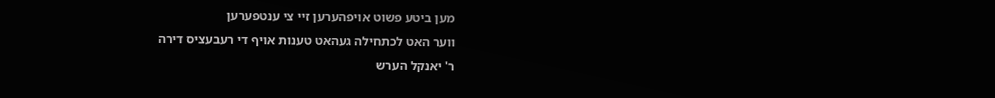מען ביטע פשוט אויפהערען זיי צי ענטפערען
ווער האט לכתחילה געהאט טענות אויף די רעבעציס דירה
ר' יאנקל הערש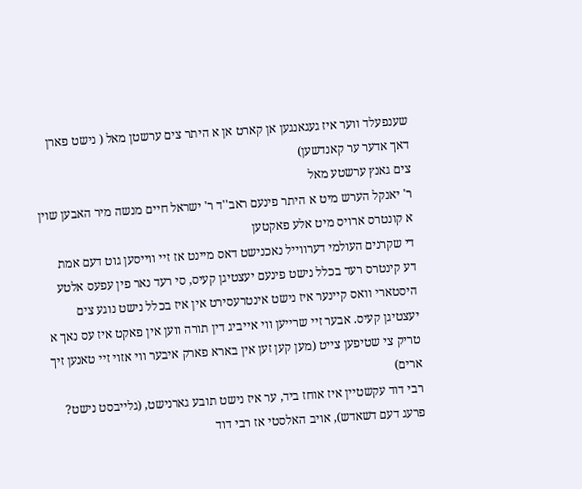שענפעלד ווער איז געגאנגען אן קארט אן א היתר צים ערשטן מאל ( נישט פארן דאך אדער ער קאנדשען)
צים גאנץ ערשטע מאל
ר' יאנקל הערש מיט א היתר פינעם ראב''ד ר' ישראל חיים מנשה מיר האבען שוין א קונטרס ארויס מיט אלע פאקטען
די שקרנים העולמי דערווייל נאכנישט דאס מיינט אז זיי ווייסען גוט דעם אמת
דע קינטרס רעד בכלל נישט פינעם יעצטיגן קעיס, סי רעד נאר פין עפעס אלטע היסטארי וואס קיינער איז נישט אינטרעסירט אין איז בכלל נישט נוגע צים יעצטיגן קעיס. אבער זיי שרייען ווי אייביג דין תורה ווען אין פאקט איז עס נאך א טריק צי שטיפען צייט (מען קען זען אין בארא פארק איבער ווי אזוי זיי טאנען זיך ארים)
רבי דוד עקשטיין איז אוחז ביד, ער איז נישט תובע גארנישט, (גלייבסט נישט? פרעג דעם דשאדש), אויב האלסטי אז רבי דוד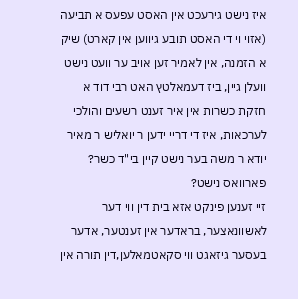איז נישט גירעכט אין האסט עפעס א תביעה (אזוי וי די האסט תובע גיווען אין קארט) שיק א הזמנה, אין לאמיר זען אויב ער וועט נישט וועלן גיין, ביז דעמאלטץ האט רבי דוד א חזקת כשרות אין איר זענט רשעים והולכי לערכאות, איז די דריי ידען ר יואליש ר מאיר יודא ר משה בער נישט קיין בי"ד כשר? פארוואס נישט?
זיי זענען פינקט אזא בית דין ווי דער לאשוונאצער, בראדער אין זענטער, אדער בעסער גיזאגט ווי סקאטמאלען,דין תורה אין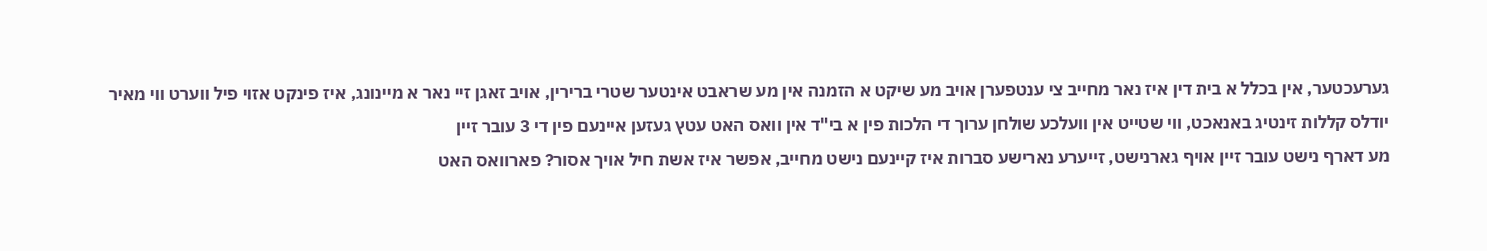גערעכטער, אין בכלל א בית דין איז נאר מחייב צי ענטפערן אויב מע שיקט א הזמנה אין מע שראבט אינטער שטרי ברירין, אויב זאגן זיי נאר א מיינונג, איז פינקט אזוי פיל ווערט ווי מאיר יודלס קללות זינטיג באנאכט, ווי שטייט אין וועלכע שולחן ערוך די הלכות פין א בי"ד אין וואס האט עטץ געזען איינעם פין די 3 עובר זיין
מע דארף נישט עובר זיין אויף גארנישט, זייערע נארישע סברות איז קיינעם נישט מחייב, אפשר איז אשת חיל אויך אסור? פארוואס האט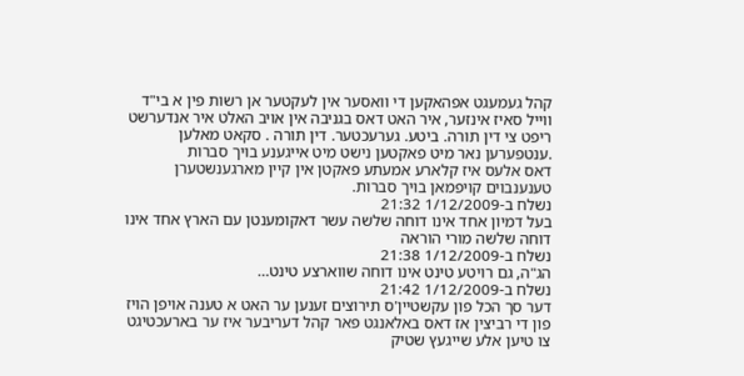קהל געמעגט אפהאקען די וואסער אין לעקטער אן רשות פין א בי"ד
ווייל סאיז אינזער, איר האט דאס בגניבה אין אויב האלט איר אנדערשט ריפט צי דין תורה. ביטע. גערעכטער. דין תורה . סקאט מאלען .ענטפערען נאר מיט פאקטען נישט מיט אייגענע בויך סברות
דאס אלעס איז קלארע אמעתע פאקטן אין קיין מארגענשטערן טענענבוים קויפמאן בויך סברות.
נשלח ב-1/12/2009 21:32
בעל דמיון אחד אינו דוחה שלשה עשר דאקומענטן עם הארץ אחד אינו דוחה שלשה מורי הוראה
נשלח ב-1/12/2009 21:38
הג"ה, גם רויטע טינט אינו דוחה שווארצע טינט...
נשלח ב-1/12/2009 21:42
דער סך הכל פון עקשטיין'ס תירוצים זענען ער האט א טענה אויפן הויז פון די רביצין אז דאס באלאנגט פאר קהל דעריבער איז ער בארעכטיגט צו טיען אלע שייגעץ שטיק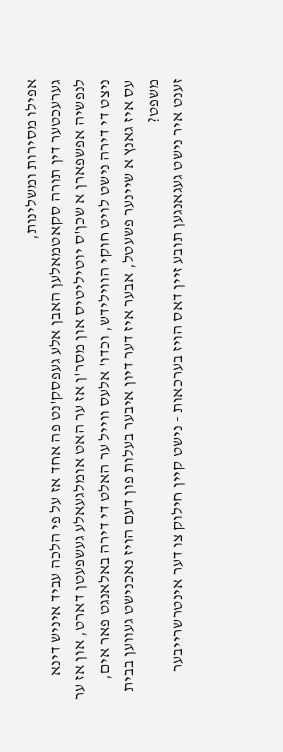אפילו מסירות ומשלינות,
גערעכטער דין תורה סקאטמאלען האבן אלע געפסק'נט פה אחד אז על פי הלכה עביד איניש דינא לנפשיה אפשפארן א שכן'ס יוטיליטיס און מסר'ן אז ער האט אומלגעאלע געשפעטן דארט, און אז ער ניצט די דירה נישט לויט חוקי הווילידש, וכדו' אלעס ווייל ער האלט די דירה באלאנגט פאר אים,
עס איז גאנץ א שיינער פשעטל, אבער איז דער דיון איבער בעלות פון דעם הויז נאכנישט געווען בבית משפט?
זענט איר נישט געגאנגען תובע זיין דאס הויז בערכאות - נישט קיין חילוק צו דער אינטרשרייבער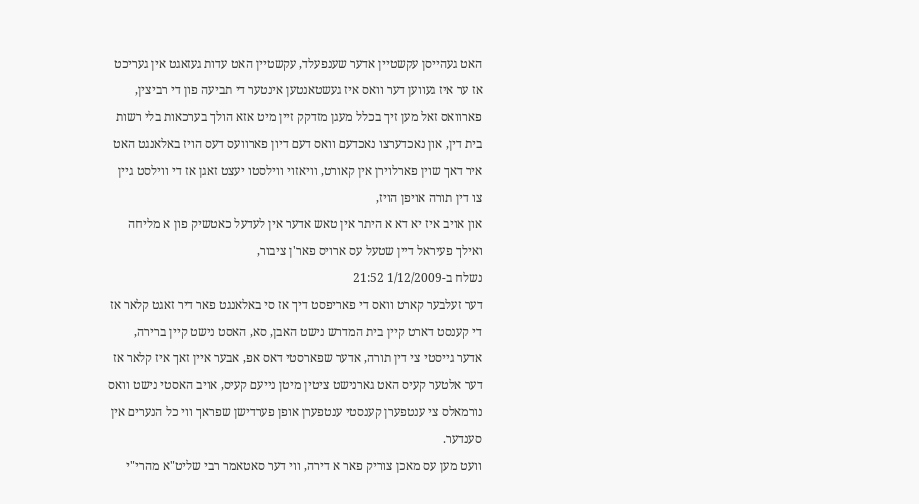האט געהייסן עקשטיין אדער שענפעלד, עקשטיין האט עדות געזאגט אין געריכט אז ער איז געווען דער וואס איז געשטאנטען אינטער די תביעה פון די רביצין,
פארוואס זאל מען זיך בכלל מעגן מזדקק זיין מיט אזא הולך בערכאות בלי רשות בית דין, און נאכדערצו נאכדעם וואס דעם דיון פארוועס דעס הויז באלאנגט האט איר דאך שוין פארלוירן אין קאורט, וויאזוי ווילסטו יעצט זאגן אז די ווילסט גיין צו דין תורה אויפן הויז,
און אויב איז יא דא א היתר אין טאש אדער אין לעדעל כאטשיק פון א מליחה ואילך פעיראל דיין שטעל עס ארויס פאר'ן ציבור,
נשלח ב-1/12/2009 21:52
דער זעלבער קארט וואס די פאריפסט דיך אז סי באלאנגט פאר דיר זאגט קלאר אז די קענסט דארט קיין בית המדרש נישט האבן, סא, האסט נישט קיין ברירה, אדער גייסטי צי דין תורה, אדער שפארסטי דאס אפ, אבער איין זאך איז קלאר אז דער אלטער קעיס האט גארנישט ציטין מיטן נייעם קעיס, אויב האסטי נישט וואס נורמאלס צי ענטפערן קענסטי ענטפערן אופן פערדישן שפראך ווי כל הנערים אין סענדער.
וועט מען עס מאכן צוריק פאר א דירה, ווי דער סאטאמר רבי שליט"א מהרי"י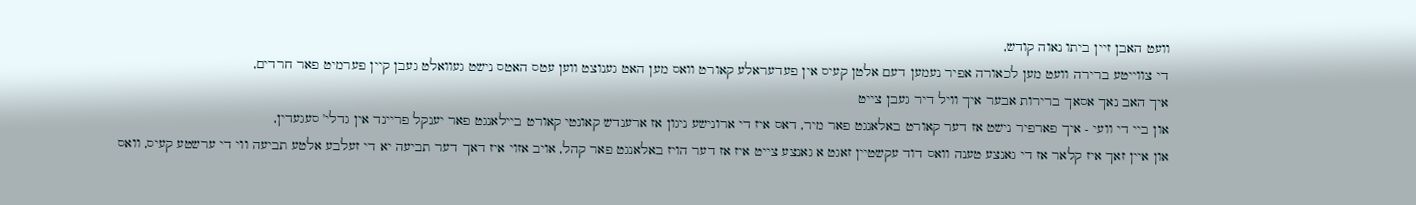וועט האבן זיין ביתו נאוה קודש,
די צווייטע ברירה וועט מען לכאורה אפיר נעמען דעם אלטן קעיס אין פעדעראלע קאורט וואס מען האט גענוצט ווען עטס האטס נישט געוואלט געבן קיין פערמיט פאר חרדים,
איך האב נאך אסאך ברירות אבער איך וויל דיר געבן צייט
און ביי די וועי - איך פארפיר נישט אז דער קאורט באלאנגט פאר מיר, דאס איז די ארונישע ניגון אז ארענדש קאונטי קאורט ביילאנגט פאר יענקל פריינד אין גדלי' סעגעדין,
און איין זאך איז קלאר אז די גאנצע טענה וואס דוד עקשטיין זאגט א גאנצע צייט איז אז דער הויז באלאנגט פאר קהל, אויב אזוי איז דאך דער תביעה יא די זעלבע אלטע תביעה ווי די ערשטע קעיס, וואס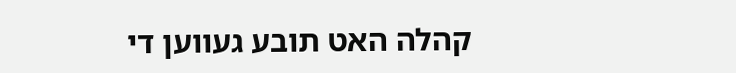קהלה האט תובע געווען די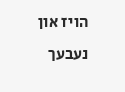הויז און נעבעך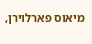מיאוס פארלוירן,